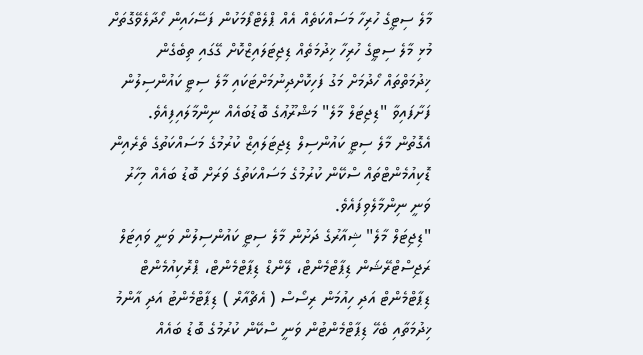މާލެ ސިޓީގެ ހުރިހާ މަސައްކަތެއް އެއް ޕްލެޓްފޯމަކުން ފަސޭހައިން ހޯދާލެވޭގޮތަށް މުޅި މާލެ ސިޓީގެ ހުރިހާ ޚިދުމަތެއް ޑިޖިޓަލައިޒްކޮށް ގޭގައި ތިބެގެން ޚިދުމަތްތައް ހޯދުމަށް މަގު ފަހިކޮށްދިނުމަށްޓަކައި މާލެ ސިޓީ ކައުންސިލުން ފަށާފައިވާ "ޑިޖިޓަލް މާލެ" މަޝްރޫޢުގެ ބޮޑުބައެއް ނިންމާލައިފިއެވެ.
އެގޮތުން މާލެ ސިޓީ ކައުންސިލް ޑިޖިޓަލައިޒް ކުރުމުގެ މަސައްކަތުގެ ތެރެއިން ޑޮކިއުމެންޓްތައް ސްކޭން ކުރުމުގެ މަސައްކަތުގެ ވަރަށް ބޮޑު ބައެއް މިހާރު ވަނީ ނިންމާލެވިފައެވެ.
"ޑިޖިޓަލް މާލެ" ޝިއާރުގެ ދަށުން މާލެ ސިޓީ ކައުންސިލުން ވަނީ ވައިޓަލް ރަޖިސްޓްރޭޝަން ޑިޕާޓްމެންޓް، ލޭންޑް ޑިޕާޓްމެންޓް، ޕްރޮކިއުމެންޓް ޑިޕާޓްމެންޓް އަދި ހިއުމަން ރިސޯސް ( އެޗްއާރް ) ޑިޕާޓްމެންޓު އަދި އާންމު ޚިދުމަތާއި ބެހޭ ޑިޕާޓްމެންޓުން ވަނީ ސްކޭން ކުރުމުގެ ބޮޑު ބައެއް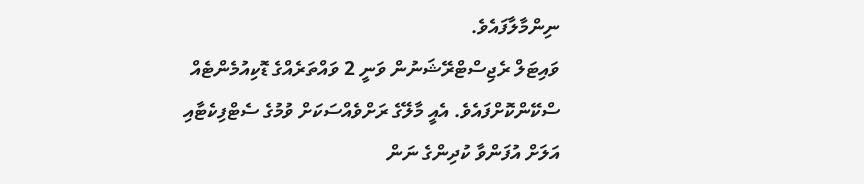ނިންމާލާފައެވެ.
ވައިޓަލް ރެޖިސްޓްރޭޝަނުން ވަނީ 2 ވައްތަރެއްގެ ޑޮކިއުމެންޓެއް ސްކޭންކޮށްފައެވެ. އެއީ މާލޭގެ ރަށްވެއްސަކަށް ވުމުގެ ސެޓްފިކެޓާއި އަލަށް އުފަންވާ ކުދިންގެ ނަން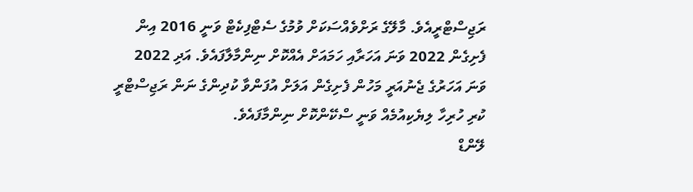ރަޖިސްޓްރީއެވެ. މާލޭގެ ރަށްވެއްސަކަށް ވުމުގެ ސެޓްފިކެޓް ވަނީ 2016 އިން ފެށިގެން 2022 ވަނަ އަހަރާއި ހަމައަށް އެއްކޮށް ނިންމާލާފައެވެ. އަދި 2022 ވަނަ އަހަރުގެ ޖެނުއަރީ މަހުން ފެށިގެން އަލަށް އުފަންވާ ކުދިންގެ ނަން ރަޖިސްޓްރީ ކުރި ހުރިހާ ލިޔެކިއުމެއް ވަނީ ސްކޭންކޮށް ނިންމާފައެވެ.
ލޭންޑް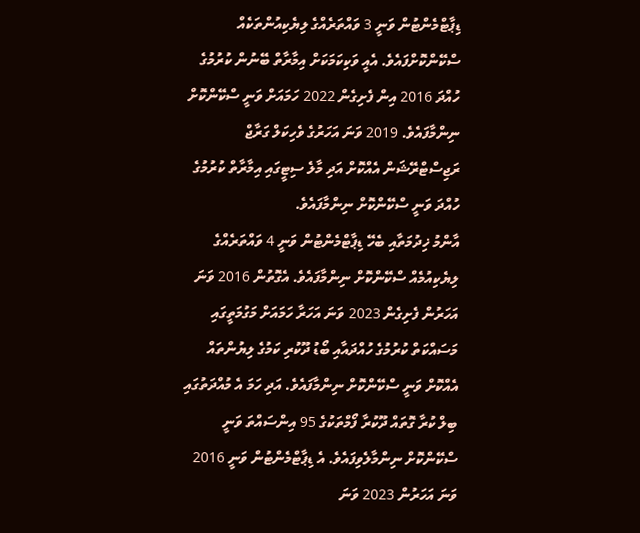ޑިޕާޓްމެންޓުން ވަނީ 3 ވައްތަރެއްގެ ލިޔެކިއުންތަކެއް ސްކޭންކޮށްފައެވެ. އެއީ ވަކިކަމަކަށް އިމާރާތް ބޭނުން ކުރުމުގެ ހުއްދަ 2016 އިން ފެށިގެން 2022 ހަމައަށް ވަނީ ސްކޭންކޮށް ނިންމާފައެވެ. 2019 ވަނަ އަހަރުގެ ވެހިކަލް ގަރާޖް ރަޖިސްޓްރޭޝަން އެއްކޮށް އަދި މާލެ ސިޓީގައި އިމާރާތް ކުރުމުގެ ހުއްދަ ވަނީ ސްކޭންކޮށް ނިންމާފައެވެ.
އާންމު ޚިދުމަތާއި ބެހޭ ޑިޕާޓްމެންޓުން ވަނީ 4 ވައްތަރެއްގެ ލިޔެކިއުމެއް ސްކޭންކޮށް ނިންމާފައެވެ. އެގޮތުން 2016 ވަނަ އަހަރުން ފެށިގެން 2023 ވަނަ އަހަރާ ހަމައަށް މަގުމަތީގައި މަސައްކަތް ކުރުމުގެ ހުއްދައާއި ބޯޑު ދޫކުރި ކަމުގެ ލިޔުންތައް އެއްކޮށް ވަނީ ސްކޭންކޮށް ނިންމާފައެވެ. އަދި ހަމަ އެ މުއްދަތުގައި ބިލް ކުރާ ގޮތައް ދޫކުރާ ފޯމްތަކުގެ 95 އިންސައްތަ ވަނީ ސްކޭންކޮށް ނިންމާލެވިފައެވެ. އެ ޑިޕާޓްމެންޓުން ވަނީ 2016 ވަނަ އަހަރުން 2023 ވަނަ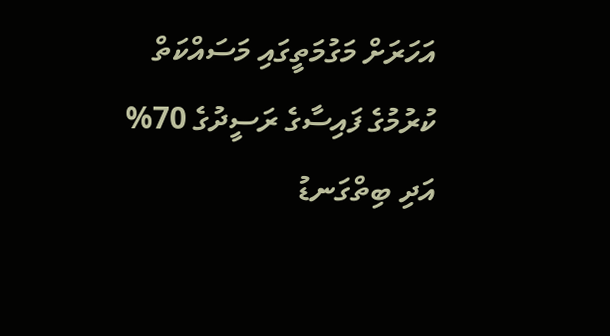އަހަރަށް މަގުމަތީގައި މަސައްކަތް ކުރުމުގެ ފައިސާގެ ރަސީދުގެ 70% އަދި ބިތްގަނޑު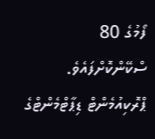ފޯމުގެ 80 ސްކޭންކޮށްފައެވެ.
ޕްރޮކިއުމެންޓް ޑިޕާޓްމެންޓްގެ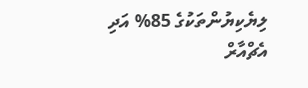ލިޔެކިޔުންތަކުގެ 85% އަދި އެޗްއާރް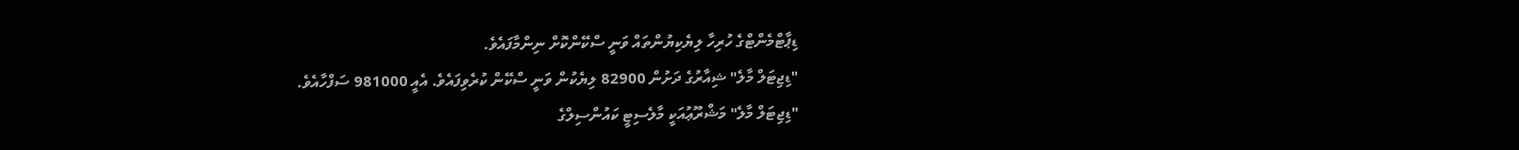ޑިޕާޓްމެންޓްގެ ހުރިހާ ލިޔެކިޔުންތައް ވަނީ ސްކޭންކޮށް ނިންމާފައެވެ.
"ޑިޖިޓަލް މާލެ" ޝިއާރުގެ ދަށުން 82900 ލިޔެކުން ވަނީ ސްކޭން ކުރެވިފައެވެ. އެއީ 981000 ސަފްހާއެވެ.
"ޑިޖިޓަލް މާލެ" މަޝްރޫޢުއަކީ މާލެސިޓީ ކައުންސިލްގެ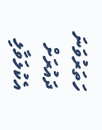ހަތަރުވަނަ ދައުރަށް އެކުލަވާލި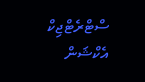ސްޓްރެޓްޖިކް އެކްޝަން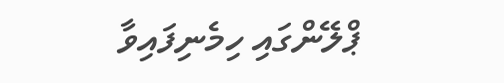ޕްލޭންގައި ހިމެނިފައިވާ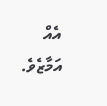އެއް އަމާޒެވެ.